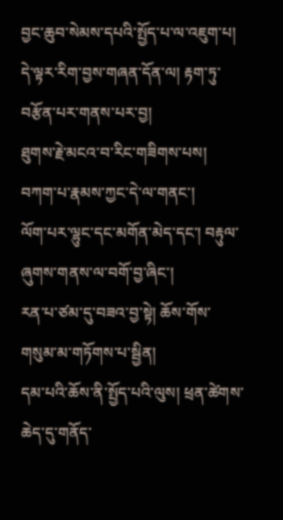བྱང་ཆུབ་སེམས་དཔའི་སྤྱོད་པ་ལ་འཇུག་པ།
དེ་ལྟར་རིག་བྱས་གཞན་དོན་ལ། རྟག་ཏུ་བརྩོན་པར་གནས་པར་བྱ།
ཐུགས་རྗེ་མངའ་བ་རིང་གཟིགས་པས། བཀག་པ་རྣམས་ཀྱང་དེ་ལ་གནང་།
ལོག་པར་ལྷུང་དང་མགོན་མེད་དང་། བརྟུལ་ཞུགས་གནས་ལ་བགོ་བྱ་ཞིང་།
རན་པ་ཙམ་དུ་བཟའ་བྱ་སྟེ། ཆོས་གོས་གསུམ་མ་གཏོགས་པ་སྦྱིན།
དམ་པའི་ཆོས་ནི་སྤྱོད་པའི་ལུས། ཕྲན་ཚེགས་ཆེད་དུ་གནོད་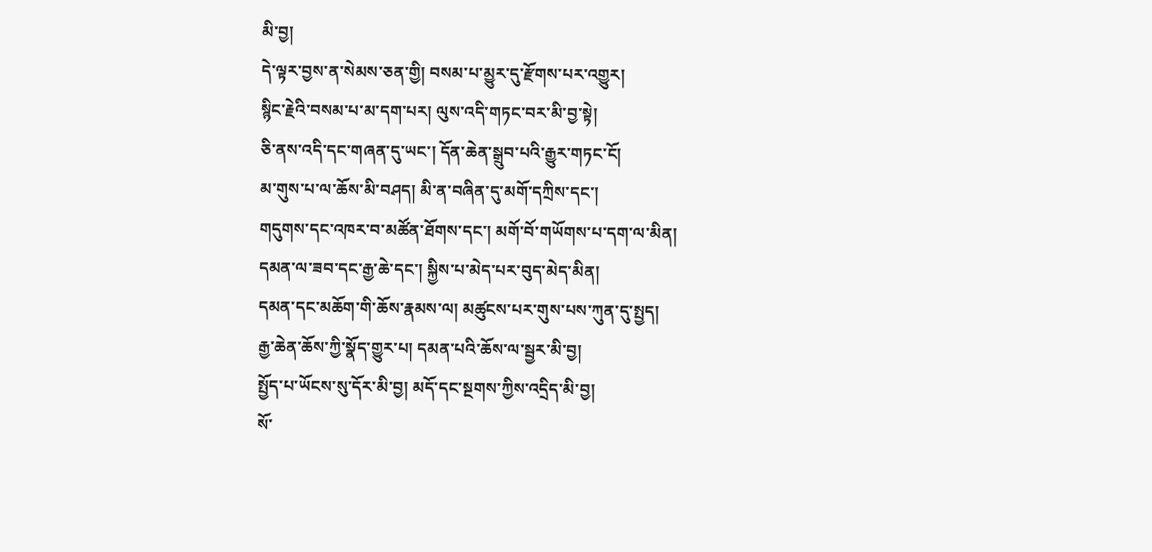མི་བྱ།
དེ་ལྟར་བྱས་ན་སེམས་ཅན་གྱི། བསམ་པ་མྱུར་དུ་རྫོགས་པར་འགྱུར།
སྙིང་རྗེའི་བསམ་པ་མ་དག་པར། ལུས་འདི་གཏང་བར་མི་བྱ་སྟེ།
ཅི་ནས་འདི་དང་གཞན་དུ་ཡང་། དོན་ཆེན་སྒྲུབ་པའི་རྒྱུར་གཏང་ངོ།
མ་གུས་པ་ལ་ཆོས་མི་བཤད། མི་ན་བཞིན་དུ་མགོ་དཀྲིས་དང་།
གདུགས་དང་འཁར་བ་མཚོན་ཐོགས་དང་། མགོ་བོ་གཡོགས་པ་དག་ལ་མིན།
དམན་ལ་ཟབ་དང་རྒྱ་ཆེ་དང་། སྐྱིས་པ་མེད་པར་བུད་མེད་མིན།
དམན་དང་མཆོག་གི་ཆོས་རྣམས་ལ། མཚུངས་པར་གུས་པས་ཀུན་དུ་སྤྱད།
རྒྱ་ཆེན་ཆོས་ཀྱི་སྣོད་གྱུར་པ། དམན་པའི་ཆོས་ལ་སྦྱར་མི་བྱ།
སྤྱོད་པ་ཡོངས་སུ་དོར་མི་བྱ། མདོ་དང་སྔགས་ཀྱིས་འདྲིད་མི་བྱ།
སོ་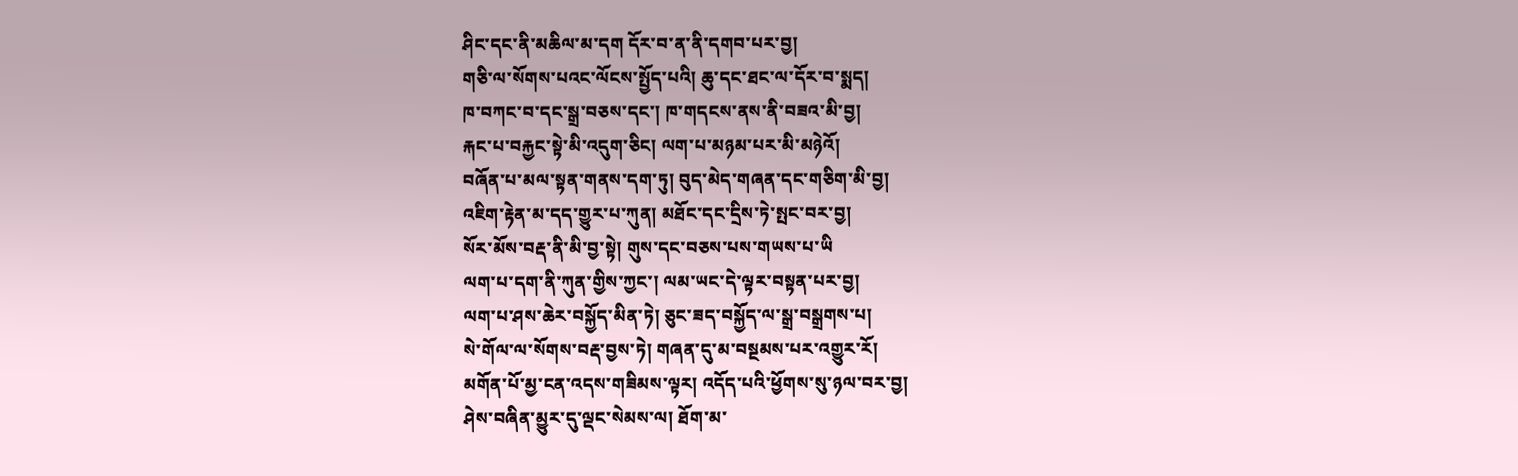ཤིང་དང་ནི་མཆིལ་མ་དག དོར་བ་ན་ནི་དགབ་པར་བྱ།
གཅི་ལ་སོགས་པའང་ལོངས་སྤྱོད་པའི། ཆུ་དང་ཐང་ལ་དོར་བ་སྨད།
ཁ་བཀང་བ་དང་སྒྲ་བཅས་དང་། ཁ་གདངས་ནས་ནི་བཟའ་མི་བྱ།
རྐང་པ་བརྐྱང་སྟེ་མི་འདུག་ཅིང། ལག་པ་མཉམ་པར་མི་མཉེའོ།
བཞོན་པ་མལ་སྟན་གནས་དག་ཏུ། བུད་མེད་གཞན་དང་གཅིག་མི་བྱ།
འཇིག་རྟེན་མ་དད་གྱུར་པ་ཀུན། མཐོང་དང་དྲིས་ཏེ་སྤང་བར་བྱ།
སོར་མོས་བརྡ་ནི་མི་བྱ་སྟེ། གུས་དང་བཅས་པས་གཡས་པ་ཡི
ལག་པ་དག་ནི་ཀུན་གྱིས་ཀྱང་། ལམ་ཡང་དེ་ལྟར་བསྟན་པར་བྱ།
ལག་པ་ཤས་ཆེར་བསྐྱོད་མིན་ཏེ། ཅུང་ཟད་བསྐྱོད་ལ་སྒྲ་བསྒྲགས་པ།
སེ་གོལ་ལ་སོགས་བརྡ་བྱས་ཏེ། གཞན་དུ་མ་བསྔམས་པར་འགྱུར་རོ།
མགོན་པོ་མྱ་ངན་འདས་གཟིམས་ལྟར། འདོད་པའི་ཕྱོགས་སུ་ཉལ་བར་བྱ།
ཤེས་བཞིན་མྱུར་དུ་ལྡང་སེམས་ལ། ཐོག་མ་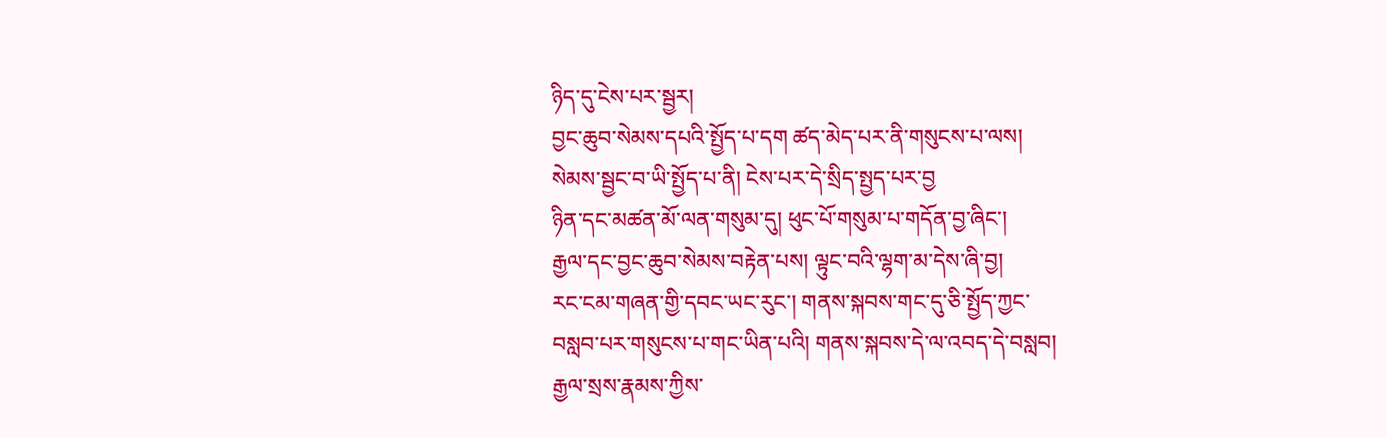ཉིད་དུ་ངེས་པར་སྦྱར།
བྱང་ཆུབ་སེམས་དཔའི་སྤྱོད་པ་དག ཚད་མེད་པར་ནི་གསུངས་པ་ལས།
སེམས་སྦྱང་བ་ཡི་སྤྱོད་པ་ནི། ངེས་པར་དེ་སྲིད་སྤྱད་པར་བྱ
ཉིན་དང་མཚན་མོ་ལན་གསུམ་དུ། ཕུང་པོ་གསུམ་པ་གདོན་བྱ་ཞིང་།
རྒྱལ་དང་བྱང་ཆུབ་སེམས་བརྟེན་པས། ལྟུང་བའི་ལྷག་མ་དེས་ཞི་བྱ།
རང་ངམ་གཞན་གྱི་དབང་ཡང་རུང་། གནས་སྐབས་གང་དུ་ཅི་སྤྱོད་ཀྱང་
བསླབ་པར་གསུངས་པ་གང་ཡིན་པའི། གནས་སྐབས་དེ་ལ་འབད་དེ་བསླབ།
རྒྱལ་སྲས་རྣམས་ཀྱིས་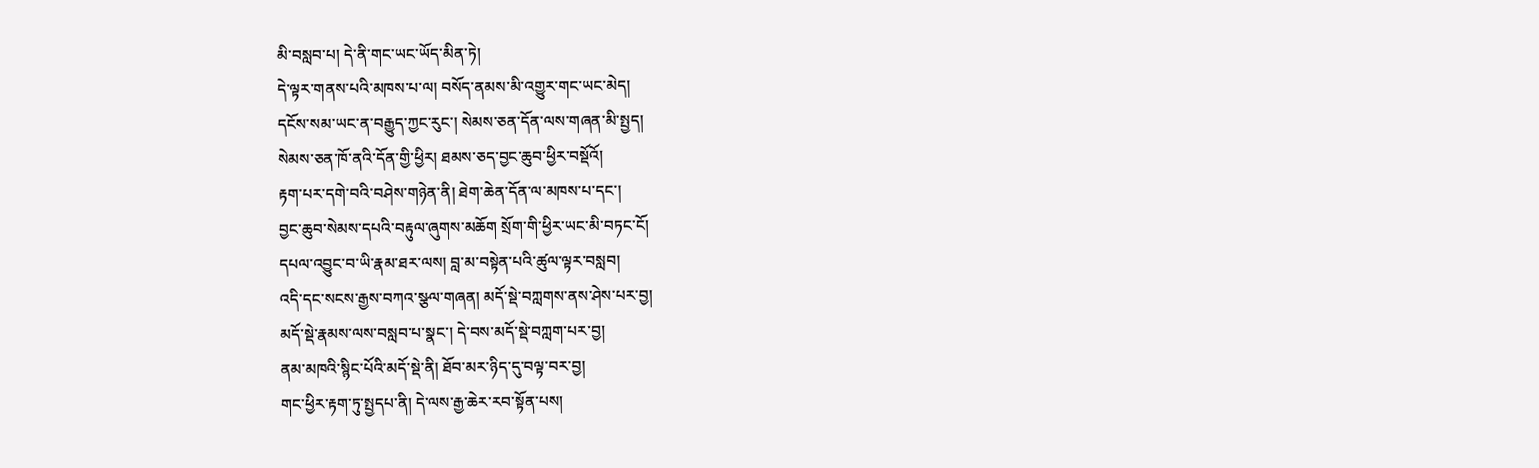མི་བསླབ་པ། དེ་ནི་གང་ཡང་ཡོད་མིན་ཏེ།
དེ་ལྟར་གནས་པའི་མཁས་པ་ལ། བསོད་ནམས་མི་འགྱུར་གང་ཡང་མེད།
དངོས་སམ་ཡང་ན་བརྒྱུད་ཀྱང་རུང་། སེམས་ཅན་དོན་ལས་གཞན་མི་སྤྱད།
སེམས་ཅན་ཁོ་ནའི་དོན་གྱི་ཕྱིར། ཐམས་ཅད་བྱང་ཆུབ་ཕྱིར་བསྡོའོ།
རྟག་པར་དགེ་བའི་བཤེས་གཉེན་ནི། ཐེག་ཆེན་དོན་ལ་མཁས་པ་དང་།
བྱང་ཆུབ་སེམས་དཔའི་བརྟུལ་ཞུགས་མཆོག སྲོག་གི་ཕྱིར་ཡང་མི་བཏང་ངོ།
དཔལ་འབྱུང་བ་ཡི་རྣམ་ཐར་ལས། བླ་མ་བསྟེན་པའི་ཚུལ་ལྟར་བསླབ།
འདི་དང་སངས་རྒྱས་བཀའ་སྩལ་གཞན། མདོ་སྡེ་བཀླགས་ནས་ཤེས་པར་བྱ།
མདོ་སྡེ་རྣམས་ལས་བསླབ་པ་སྣང་། དེ་བས་མདོ་སྡེ་བཀླག་པར་བྱ།
ནམ་མཁའི་སྙིང་པོའི་མདོ་སྡེ་ནི། ཐོབ་མར་ཉིད་དུ་བལྟ་བར་བྱ།
གང་ཕྱིར་རྟག་ཏུ་སྤྱདཔ་ནི། དེ་ལས་རྒྱ་ཆེར་རབ་སྟོན་པས།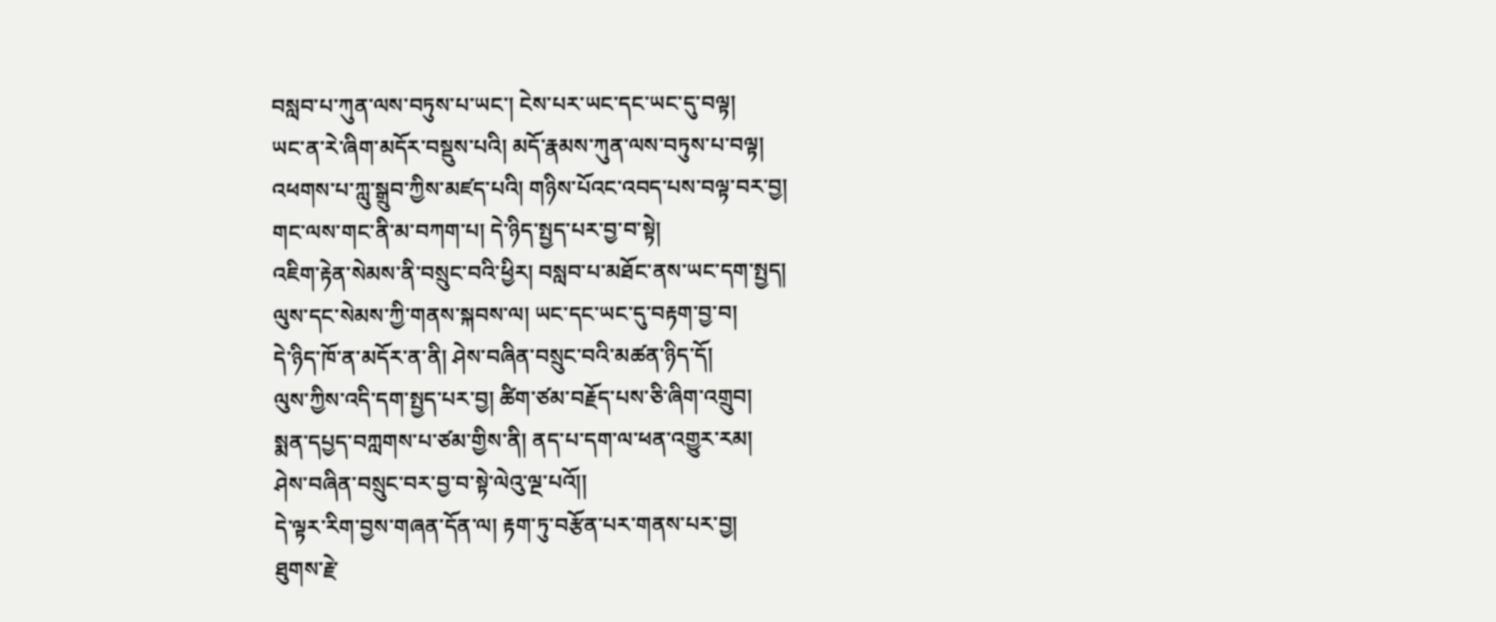བསླབ་པ་ཀུན་ལས་བཏུས་པ་ཡང་། ངེས་པར་ཡང་དང་ཡང་དུ་བལྟ།
ཡང་ན་རེ་ཞིག་མདོར་བསྡུས་པའི། མདོ་རྣམས་ཀུན་ལས་བཏུས་པ་བལྟ།
འཕགས་པ་ཀླུ་སྒྲུབ་ཀྱིས་མཛད་པའི། གཉིས་པོའང་འབད་པས་བལྟ་བར་བྱ།
གང་ལས་གང་ནི་མ་བཀག་པ། དེ་ཉིད་སྤྱད་པར་བྱ་བ་སྟེ།
འཇིག་རྟེན་སེམས་ནི་བསྲུང་བའི་ཕྱིར། བསླབ་པ་མཐོང་ནས་ཡང་དག་སྤྱད།
ལུས་དང་སེམས་ཀྱི་གནས་སྐབས་ལ། ཡང་དང་ཡང་དུ་བརྟག་བྱ་བ།
དེ་ཉིད་ཁོ་ན་མདོར་ན་ནི། ཤེས་བཞིན་བསྲུང་བའི་མཚན་ཉིད་དོ།
ལུས་ཀྱིས་འདི་དག་སྤྱད་པར་བྱ། ཚིག་ཙམ་བརྗོད་པས་ཅི་ཞིག་འགྲུབ།
སྨན་དཔྱད་བཀླགས་པ་ཙམ་གྱིས་ནི། ནད་པ་དག་ལ་ཕན་འགྱུར་རམ།
ཤེས་བཞིན་བསྲུང་བར་བྱ་བ་སྟེ་ལེའུ་ལྔ་པའོ།།
དེ་ལྟར་རིག་བྱས་གཞན་དོན་ལ། རྟག་ཏུ་བརྩོན་པར་གནས་པར་བྱ།
ཐུགས་རྗེ་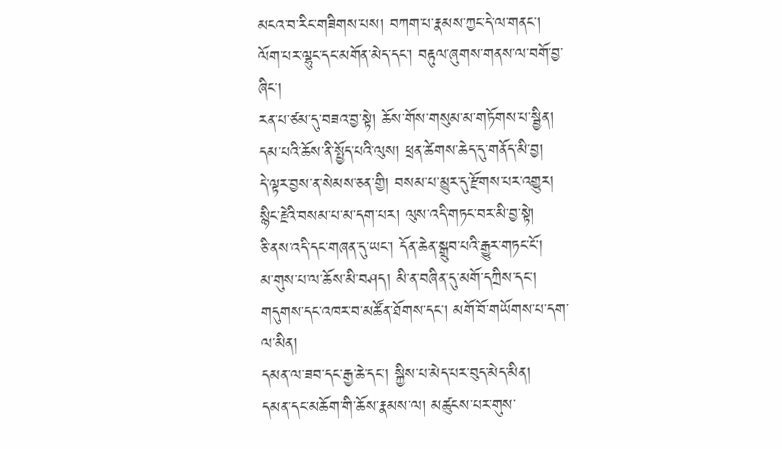མངའ་བ་རིང་གཟིགས་པས། བཀག་པ་རྣམས་ཀྱང་དེ་ལ་གནང་།
ལོག་པར་ལྷུང་དང་མགོན་མེད་དང་། བརྟུལ་ཞུགས་གནས་ལ་བགོ་བྱ་ཞིང་།
རན་པ་ཙམ་དུ་བཟའ་བྱ་སྟེ། ཆོས་གོས་གསུམ་མ་གཏོགས་པ་སྦྱིན།
དམ་པའི་ཆོས་ནི་སྤྱོད་པའི་ལུས། ཕྲན་ཚེགས་ཆེད་དུ་གནོད་མི་བྱ།
དེ་ལྟར་བྱས་ན་སེམས་ཅན་གྱི། བསམ་པ་མྱུར་དུ་རྫོགས་པར་འགྱུར།
སྙིང་རྗེའི་བསམ་པ་མ་དག་པར། ལུས་འདི་གཏང་བར་མི་བྱ་སྟེ།
ཅི་ནས་འདི་དང་གཞན་དུ་ཡང་། དོན་ཆེན་སྒྲུབ་པའི་རྒྱུར་གཏང་ངོ།
མ་གུས་པ་ལ་ཆོས་མི་བཤད། མི་ན་བཞིན་དུ་མགོ་དཀྲིས་དང་།
གདུགས་དང་འཁར་བ་མཚོན་ཐོགས་དང་། མགོ་བོ་གཡོགས་པ་དག་ལ་མིན།
དམན་ལ་ཟབ་དང་རྒྱ་ཆེ་དང་། སྐྱིས་པ་མེད་པར་བུད་མེད་མིན།
དམན་དང་མཆོག་གི་ཆོས་རྣམས་ལ། མཚུངས་པར་གུས་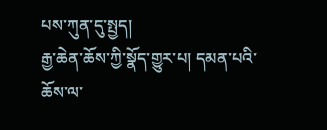པས་ཀུན་དུ་སྤྱད།
རྒྱ་ཆེན་ཆོས་ཀྱི་སྣོད་གྱུར་པ། དམན་པའི་ཆོས་ལ་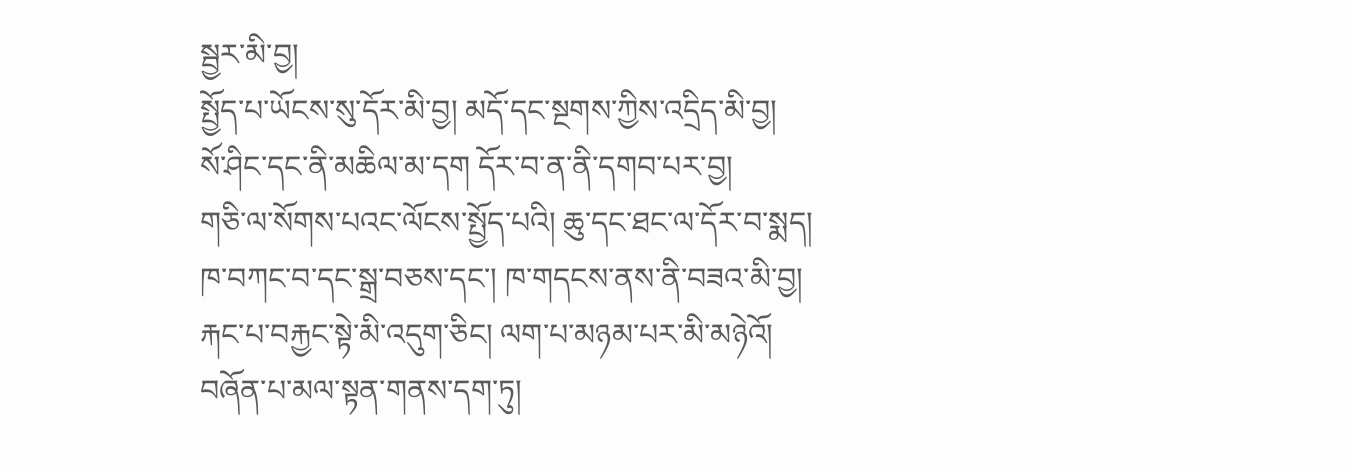སྦྱར་མི་བྱ།
སྤྱོད་པ་ཡོངས་སུ་དོར་མི་བྱ། མདོ་དང་སྔགས་ཀྱིས་འདྲིད་མི་བྱ།
སོ་ཤིང་དང་ནི་མཆིལ་མ་དག དོར་བ་ན་ནི་དགབ་པར་བྱ།
གཅི་ལ་སོགས་པའང་ལོངས་སྤྱོད་པའི། ཆུ་དང་ཐང་ལ་དོར་བ་སྨད།
ཁ་བཀང་བ་དང་སྒྲ་བཅས་དང་། ཁ་གདངས་ནས་ནི་བཟའ་མི་བྱ།
རྐང་པ་བརྐྱང་སྟེ་མི་འདུག་ཅིང། ལག་པ་མཉམ་པར་མི་མཉེའོ།
བཞོན་པ་མལ་སྟན་གནས་དག་ཏུ།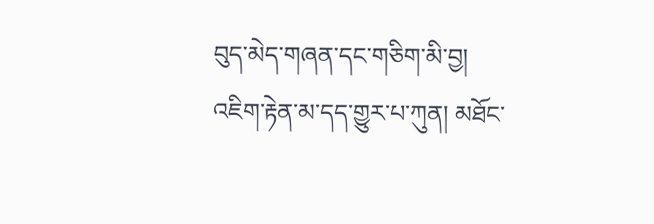བུད་མེད་གཞན་དང་གཅིག་མི་བྱ།
འཇིག་རྟེན་མ་དད་གྱུར་པ་ཀུན། མཐོང་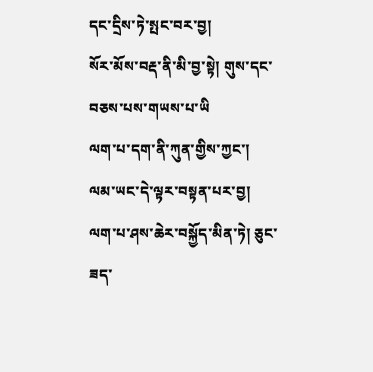དང་དྲིས་ཏེ་སྤང་བར་བྱ།
སོར་མོས་བརྡ་ནི་མི་བྱ་སྟེ། གུས་དང་བཅས་པས་གཡས་པ་ཡི
ལག་པ་དག་ནི་ཀུན་གྱིས་ཀྱང་། ལམ་ཡང་དེ་ལྟར་བསྟན་པར་བྱ།
ལག་པ་ཤས་ཆེར་བསྐྱོད་མིན་ཏེ། ཅུང་ཟད་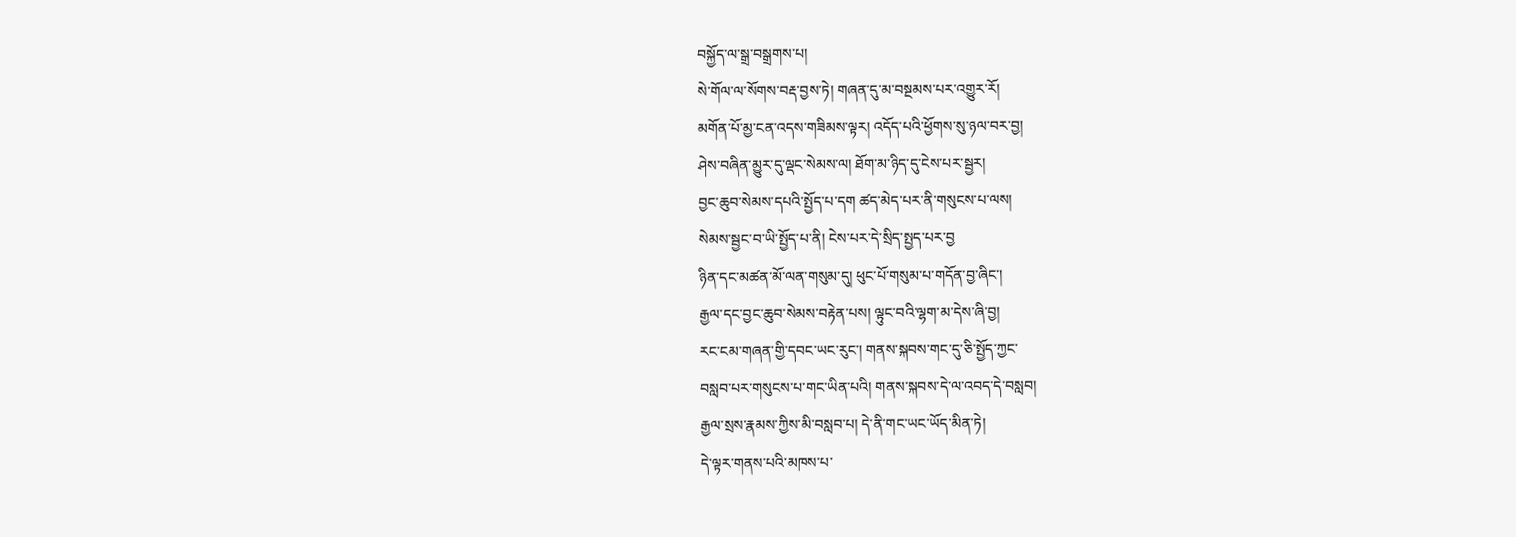བསྐྱོད་ལ་སྒྲ་བསྒྲགས་པ།
སེ་གོལ་ལ་སོགས་བརྡ་བྱས་ཏེ། གཞན་དུ་མ་བསྔམས་པར་འགྱུར་རོ།
མགོན་པོ་མྱ་ངན་འདས་གཟིམས་ལྟར། འདོད་པའི་ཕྱོགས་སུ་ཉལ་བར་བྱ།
ཤེས་བཞིན་མྱུར་དུ་ལྡང་སེམས་ལ། ཐོག་མ་ཉིད་དུ་ངེས་པར་སྦྱར།
བྱང་ཆུབ་སེམས་དཔའི་སྤྱོད་པ་དག ཚད་མེད་པར་ནི་གསུངས་པ་ལས།
སེམས་སྦྱང་བ་ཡི་སྤྱོད་པ་ནི། ངེས་པར་དེ་སྲིད་སྤྱད་པར་བྱ
ཉིན་དང་མཚན་མོ་ལན་གསུམ་དུ། ཕུང་པོ་གསུམ་པ་གདོན་བྱ་ཞིང་།
རྒྱལ་དང་བྱང་ཆུབ་སེམས་བརྟེན་པས། ལྟུང་བའི་ལྷག་མ་དེས་ཞི་བྱ།
རང་ངམ་གཞན་གྱི་དབང་ཡང་རུང་། གནས་སྐབས་གང་དུ་ཅི་སྤྱོད་ཀྱང་
བསླབ་པར་གསུངས་པ་གང་ཡིན་པའི། གནས་སྐབས་དེ་ལ་འབད་དེ་བསླབ།
རྒྱལ་སྲས་རྣམས་ཀྱིས་མི་བསླབ་པ། དེ་ནི་གང་ཡང་ཡོད་མིན་ཏེ།
དེ་ལྟར་གནས་པའི་མཁས་པ་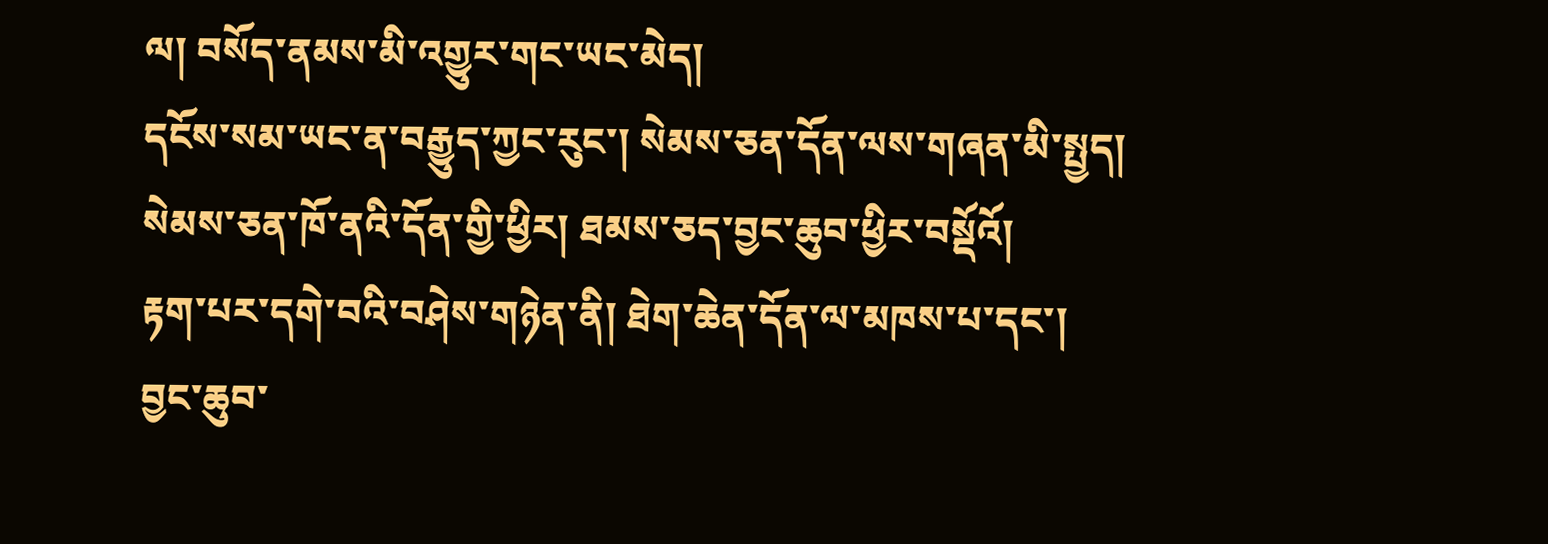ལ། བསོད་ནམས་མི་འགྱུར་གང་ཡང་མེད།
དངོས་སམ་ཡང་ན་བརྒྱུད་ཀྱང་རུང་། སེམས་ཅན་དོན་ལས་གཞན་མི་སྤྱད།
སེམས་ཅན་ཁོ་ནའི་དོན་གྱི་ཕྱིར། ཐམས་ཅད་བྱང་ཆུབ་ཕྱིར་བསྡོའོ།
རྟག་པར་དགེ་བའི་བཤེས་གཉེན་ནི། ཐེག་ཆེན་དོན་ལ་མཁས་པ་དང་།
བྱང་ཆུབ་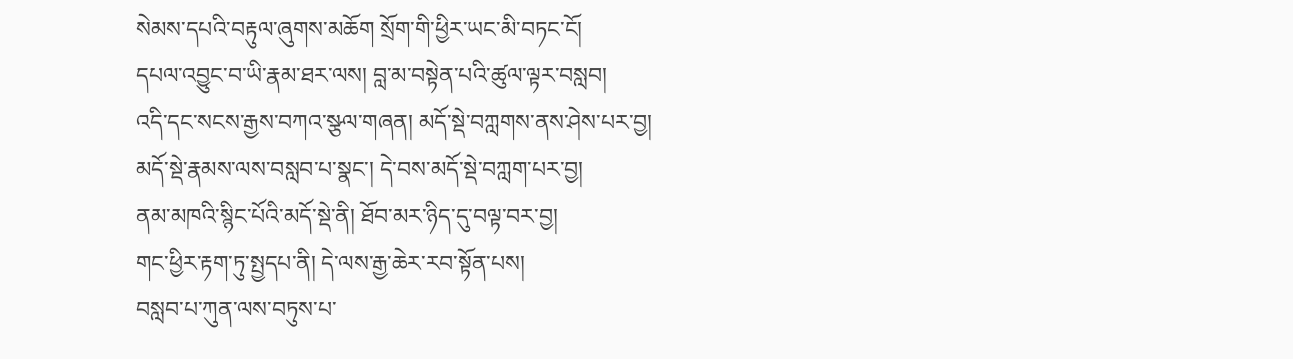སེམས་དཔའི་བརྟུལ་ཞུགས་མཆོག སྲོག་གི་ཕྱིར་ཡང་མི་བཏང་ངོ།
དཔལ་འབྱུང་བ་ཡི་རྣམ་ཐར་ལས། བླ་མ་བསྟེན་པའི་ཚུལ་ལྟར་བསླབ།
འདི་དང་སངས་རྒྱས་བཀའ་སྩལ་གཞན། མདོ་སྡེ་བཀླགས་ནས་ཤེས་པར་བྱ།
མདོ་སྡེ་རྣམས་ལས་བསླབ་པ་སྣང་། དེ་བས་མདོ་སྡེ་བཀླག་པར་བྱ།
ནམ་མཁའི་སྙིང་པོའི་མདོ་སྡེ་ནི། ཐོབ་མར་ཉིད་དུ་བལྟ་བར་བྱ།
གང་ཕྱིར་རྟག་ཏུ་སྤྱདཔ་ནི། དེ་ལས་རྒྱ་ཆེར་རབ་སྟོན་པས།
བསླབ་པ་ཀུན་ལས་བཏུས་པ་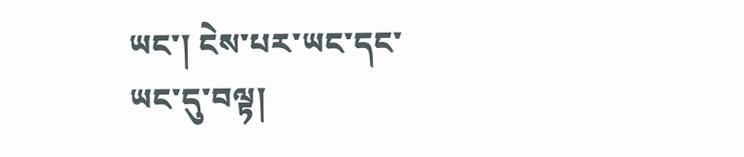ཡང་། ངེས་པར་ཡང་དང་ཡང་དུ་བལྟ།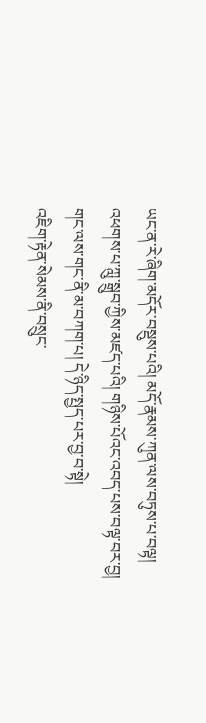ཡང་ན་རེ་ཞིག་མདོར་བསྡུས་པའི། མདོ་རྣམས་ཀུན་ལས་བཏུས་པ་བལྟ།
འཕགས་པ་ཀླུ་སྒྲུབ་ཀྱིས་མཛད་པའི། གཉིས་པོའང་འབད་པས་བལྟ་བར་བྱ།
གང་ལས་གང་ནི་མ་བཀག་པ། དེ་ཉིད་སྤྱད་པར་བྱ་བ་སྟེ།
འཇིག་རྟེན་སེམས་ནི་བསྲུང་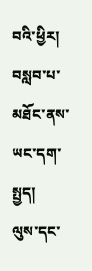བའི་ཕྱིར། བསླབ་པ་མཐོང་ནས་ཡང་དག་སྤྱད།
ལུས་དང་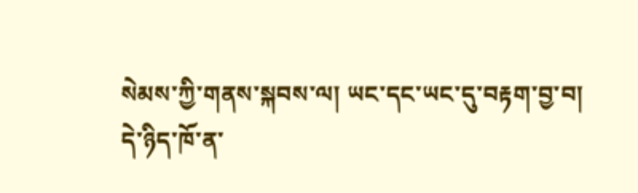སེམས་ཀྱི་གནས་སྐབས་ལ། ཡང་དང་ཡང་དུ་བརྟག་བྱ་བ།
དེ་ཉིད་ཁོ་ན་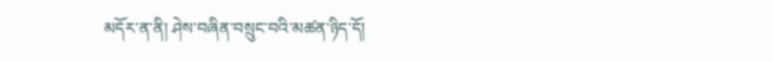མདོར་ན་ནི། ཤེས་བཞིན་བསྲུང་བའི་མཚན་ཉིད་དོ།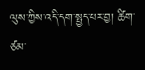ལུས་ཀྱིས་འདི་དག་སྤྱད་པར་བྱ། ཚིག་ཙམ་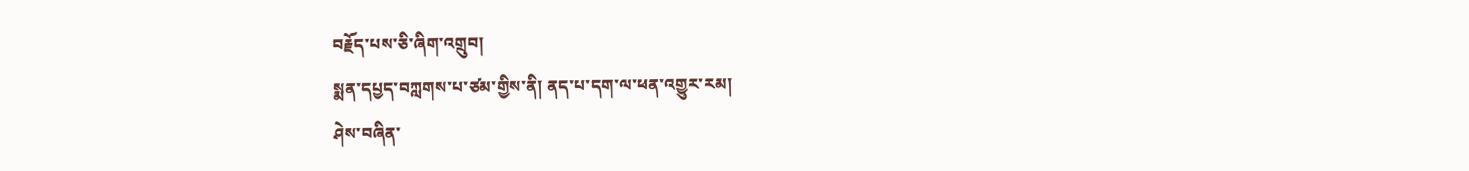བརྗོད་པས་ཅི་ཞིག་འགྲུབ།
སྨན་དཔྱད་བཀླགས་པ་ཙམ་གྱིས་ནི། ནད་པ་དག་ལ་ཕན་འགྱུར་རམ།
ཤེས་བཞིན་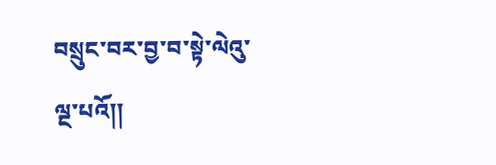བསྲུང་བར་བྱ་བ་སྟེ་ལེའུ་ལྔ་པའོ།།